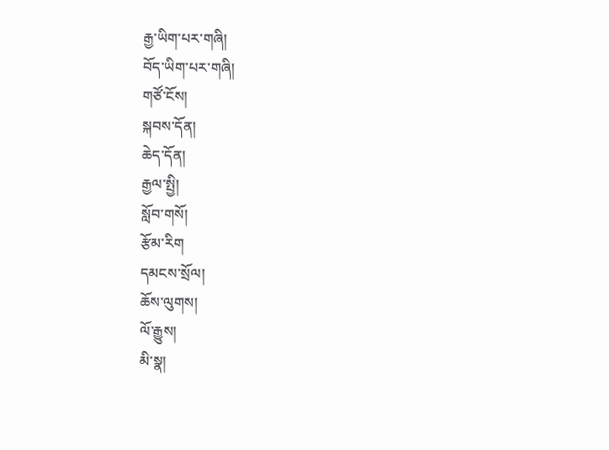རྒྱ་ཡིག་པར་གཞི།
བོད་ཡིག་པར་གཞི།
གཙོ་ངོས།
སྐབས་དོན།
ཆེད་དོན།
རྒྱལ་སྤྱི།
སློབ་གསོ།
རྩོམ་རིག
དམངས་སྲོལ།
ཆོས་ལུགས།
ལོ་རྒྱུས།
མི་སྣ།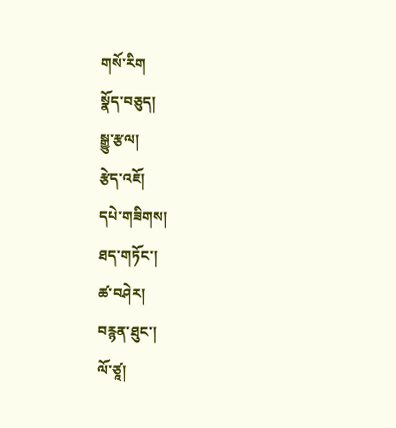གསོ་རིག
སྣོད་བཅུད།
སྒྱུ་རྩལ།
རྩེད་འཇོ།
དཔེ་གཟིགས།
ཐད་གཏོང་།
ཚ་བཤེར།
བརྙན་ཐུང་།
ལོ་ཙཱ།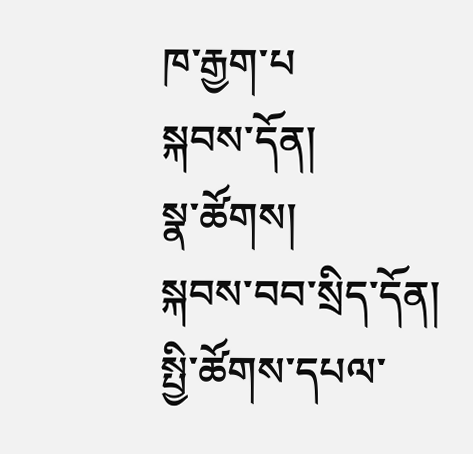ཁ་རྒྱག་པ
སྐབས་དོན།
སྣ་ཚོགས།
སྐབས་བབ་སྲིད་དོན།
སྤྱི་ཚོགས་དཔལ་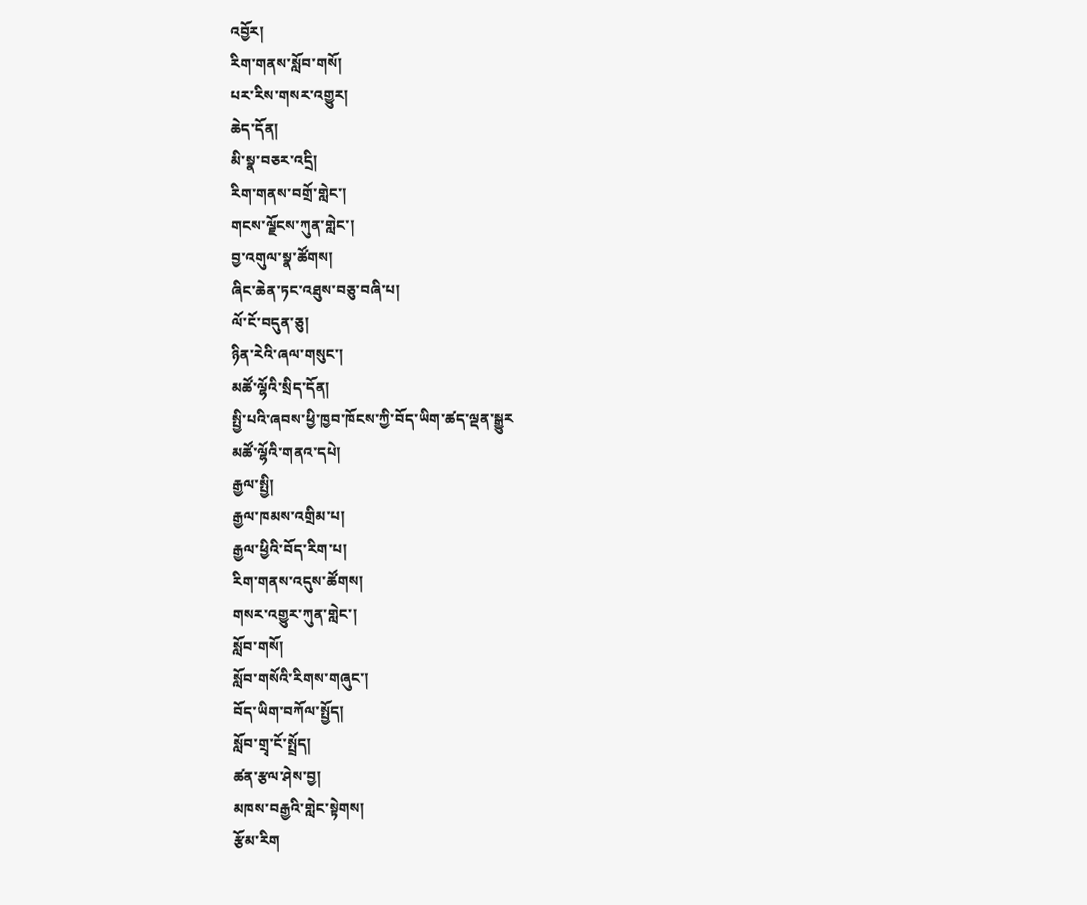འབྱོར།
རིག་གནས་སློབ་གསོ།
པར་རིས་གསར་འགྱུར།
ཆེད་དོན།
མི་སྣ་བཅར་འདྲི།
རིག་གནས་བགྲོ་གླེང་།
གངས་ལྗོངས་ཀུན་གླེང་།
བྱ་འགུལ་སྣ་ཚོགས།
ཞིང་ཆེན་ཏང་འཐུས་བཅུ་བཞི་པ།
ལོ་ངོ་བདུན་ཅུ།
ཉིན་རེའི་ཞལ་གསུང་།
མཚོ་ལྷོའི་སྲིད་དོན།
སྤྱི་པའི་ཞབས་ཕྱི་ཁྱབ་ཁོངས་ཀྱི་བོད་ཡིག་ཚད་ལྡན་སྒྱུར
མཚོ་ལྷོའི་གནའ་དཔེ།
རྒྱལ་སྤྱི།
རྒྱལ་ཁམས་འགྲིམ་པ།
རྒྱལ་ཕྱིའི་བོད་རིག་པ།
རིག་གནས་འདུས་ཚོགས།
གསར་འགྱུར་ཀུན་གླེང་།
སློབ་གསོ།
སློབ་གསོའི་རིགས་གཞུང་།
བོད་ཡིག་བཀོལ་སྤྱོད།
སློབ་གྲྭ་ངོ་སྤྲོད།
ཚན་རྩལ་ཤེས་བྱ།
མཁས་བརྒྱའི་གླེང་སྟེགས།
རྩོམ་རིག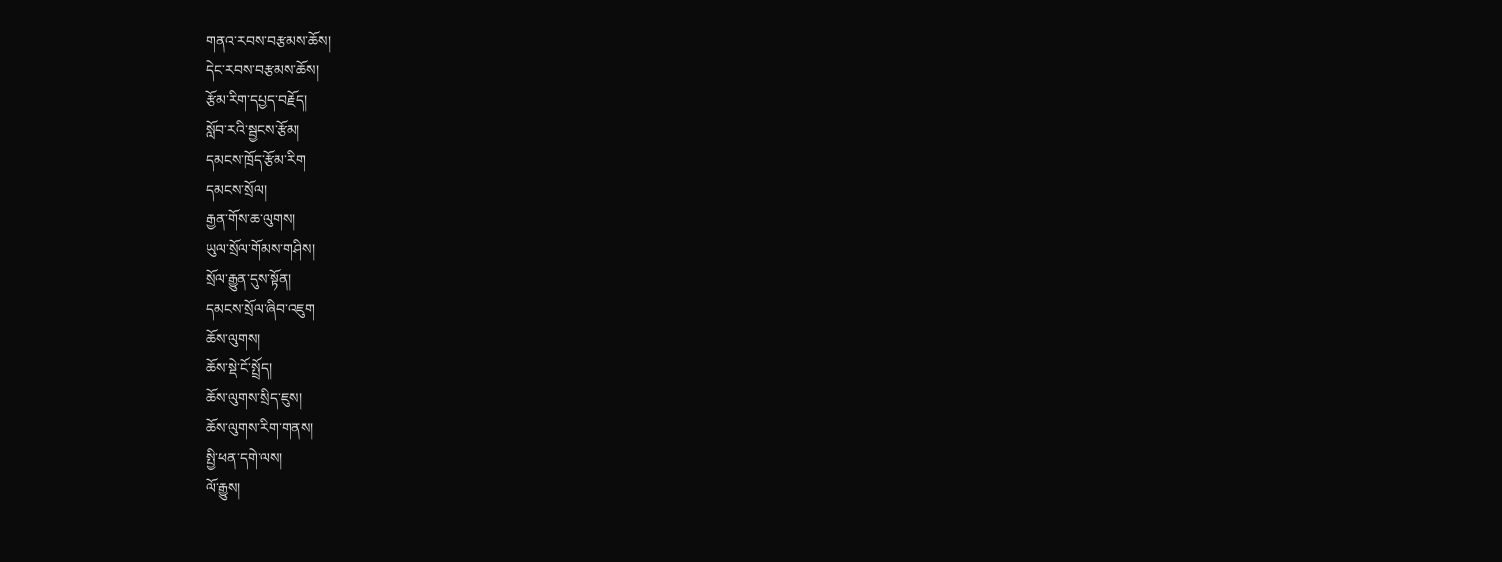གནའ་རབས་བརྩམས་ཆོས།
དེང་རབས་བརྩམས་ཆོས།
རྩོམ་རིག་དཔྱད་བརྗོད།
སློབ་རའི་སྦྱངས་རྩོམ།
དམངས་ཁྲོད་རྩོམ་རིག
དམངས་སྲོལ།
རྒྱན་གོས་ཆ་ལུགས།
ཡུལ་སྲོལ་གོམས་གཤིས།
སྲོལ་རྒྱུན་དུས་སྟོན།
དམངས་སྲོལ་ཞིབ་འཇུག
ཆོས་ལུགས།
ཆོས་སྡེ་ངོ་སྤྲོད།
ཆོས་ལུགས་སྲིད་ཇུས།
ཆོས་ལུགས་རིག་གནས།
སྤྱི་ཕན་དགེ་ལས།
ལོ་རྒྱུས།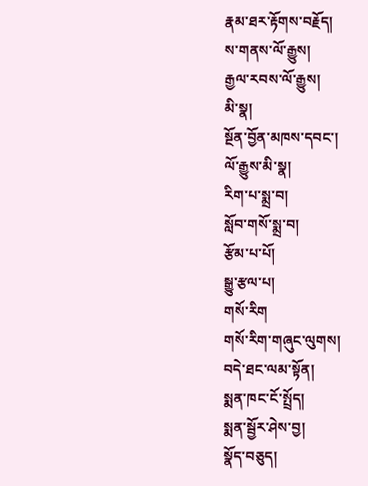རྣམ་ཐར་རྟོགས་བརྗོད།
ས་གནས་ལོ་རྒྱུས།
རྒྱལ་རབས་ལོ་རྒྱུས།
མི་སྣ།
སྔོན་བྱོན་མཁས་དབང་།
ལོ་རྒྱུས་མི་སྣ།
རིག་པ་སྨྲ་བ།
སློབ་གསོ་སྨྲ་བ།
རྩོམ་པ་པོ།
སྒྱུ་རྩལ་པ།
གསོ་རིག
གསོ་རིག་གཞུང་ལུགས།
བདེ་ཐང་ལམ་སྟོན།
སྨན་ཁང་ངོ་སྤྲོད།
སྨན་སྦྱོར་ཤེས་བྱ།
སྣོད་བཅུད།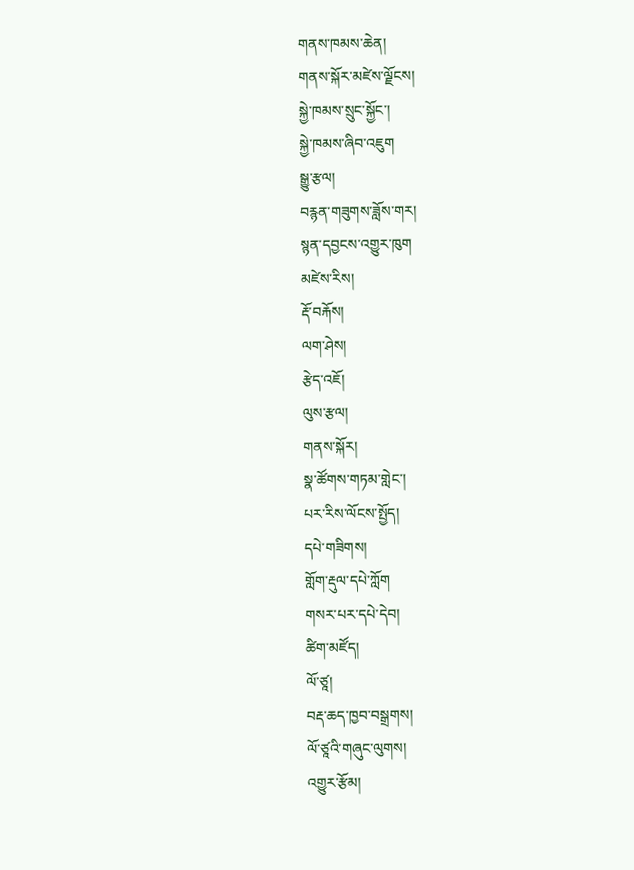གནས་ཁམས་ཆེན།
གནས་སྐོར་མཛེས་ལྗོངས།
སྐྱེ་ཁམས་སྲུང་སྐྱོང་།
སྐྱེ་ཁམས་ཞིབ་འཇུག
སྒྱུ་རྩལ།
བརྙན་གཟུགས་ཟློས་གར།
སྙན་དབྱངས་འགྱུར་ཁུག
མཛེས་རིས།
རྡོ་བརྐོས།
ལག་ཤེས།
རྩེད་འཇོ།
ལུས་རྩལ།
གནས་སྐོར།
སྣ་ཚོགས་གཏམ་གླེང་།
པར་རིས་ལོངས་སྤྱོད།
དཔེ་གཟིགས།
གློག་རྡུལ་དཔེ་ཀློག
གསར་པར་དཔེ་དེབ།
ཚིག་མཛོད།
ལོ་ཙཱ།
བརྡ་ཆད་ཁྱབ་བསྒྲགས།
ལོ་ཙཱའི་གཞུང་ལུགས།
འགྱུར་རྩོམ།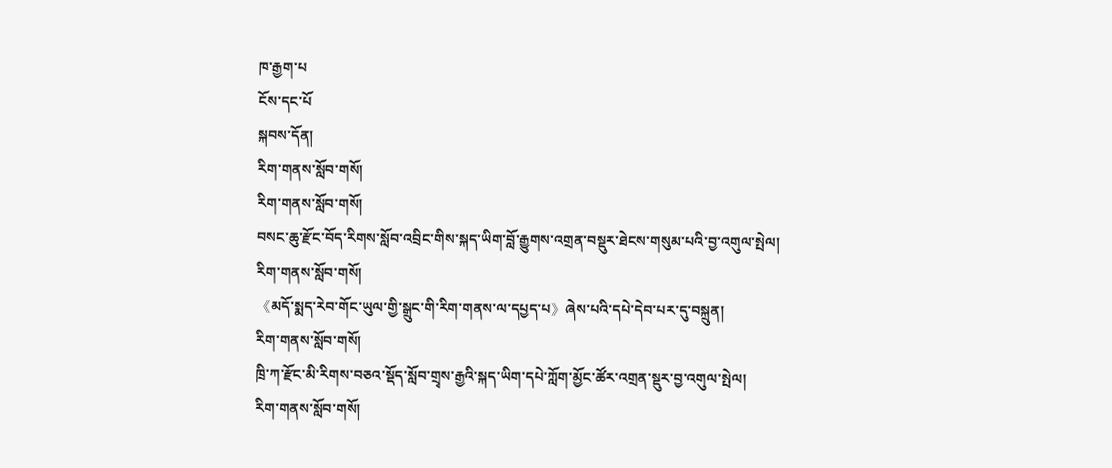ཁ་རྒྱག་པ
ངོས་དང་པོ
སྐབས་དོན།
རིག་གནས་སློབ་གསོ།
རིག་གནས་སློབ་གསོ།
བསང་ཆུ་རྫོང་བོད་རིགས་སློབ་འབྲིང་གིས་སྐད་ཡིག་བློ་རྒྱུགས་འགྲན་བསྡུར་ཐེངས་གསུམ་པའི་བྱ་འགུལ་སྤེལ།
རིག་གནས་སློབ་གསོ།
《མདོ་སྨད་རེབ་གོང་ཡུལ་གྱི་སྒྲུང་གི་རིག་གནས་ལ་དཔྱད་པ》ཞེས་པའི་དཔེ་དེབ་པར་དུ་བསྐྲུན།
རིག་གནས་སློབ་གསོ།
ཁྲི་ཀ་རྫོང་མི་རིགས་བཅའ་སྡོད་སློབ་གྲྭས་རྒྱའི་སྐད་ཡིག་དཔེ་ཀློག་མྱོང་ཚོར་འགྲན་སྡུར་བྱ་འགུལ་སྤེལ།
རིག་གནས་སློབ་གསོ།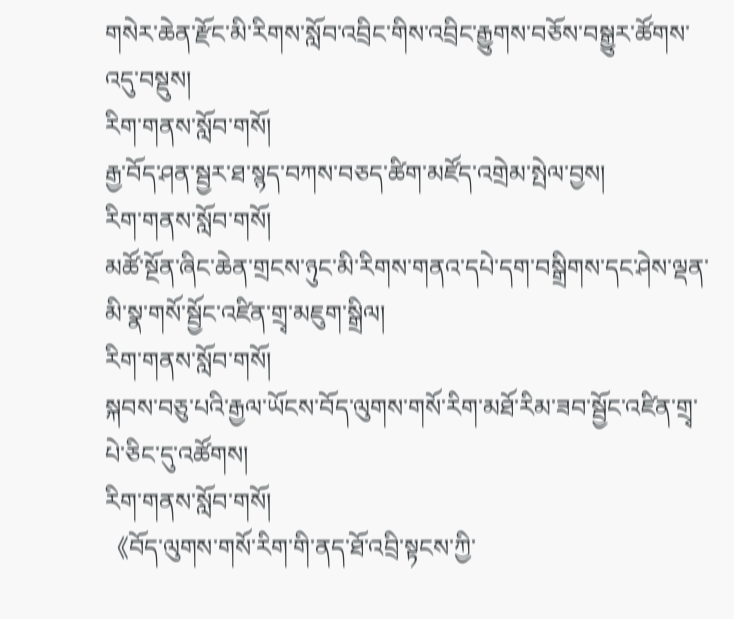གསེར་ཆེན་རྫོང་མི་རིགས་སློབ་འབྲིང་གིས་འབྲིང་རྒྱུགས་བཅོས་བསྒྱུར་ཚོགས་འདུ་བསྡུས།
རིག་གནས་སློབ་གསོ།
རྒྱ་བོད་ཤན་སྦྱར་ཐ་སྙད་བཀས་བཅད་ཚིག་མཛོད་འགྲེམ་སྤེལ་བྱས།
རིག་གནས་སློབ་གསོ།
མཚོ་སྔོན་ཞིང་ཆེན་གྲངས་ཉུང་མི་རིགས་གནའ་དཔེ་དག་བསྒྲིགས་དང་ཤེས་ལྡན་མི་སྣ་གསོ་སྦྱོང་འཛིན་གྲྭ་མཇུག་སྒྲིལ།
རིག་གནས་སློབ་གསོ།
སྐབས་བཅུ་པའི་རྒྱལ་ཡོངས་བོད་ལུགས་གསོ་རིག་མཐོ་རིམ་ཟབ་སྦྱོང་འཛིན་གྲྭ་པེ་ཅིང་དུ་འཚོགས།
རིག་གནས་སློབ་གསོ།
《བོད་ལུགས་གསོ་རིག་གི་ནད་ཐོ་འབྲི་སྟངས་ཀྱི་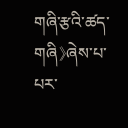གཞི་རྩའི་ཚད་གཞི》ཞེས་པ་པར་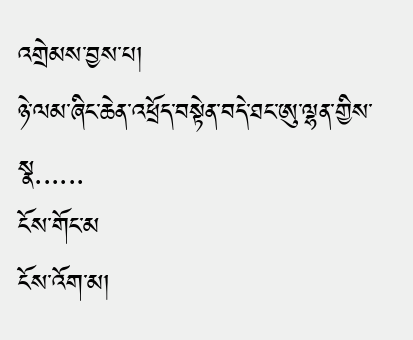འགྲེམས་བྱས་པ།
ཉེ་ལམ་ཞིང་ཆེན་འཕྲོད་བསྟེན་བདེ་ཐང་ཨུ་ལྷན་གྱིས་སྣ......
ངོས་གོང་མ
ངོས་འོག་མ།